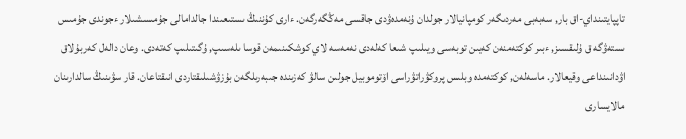تاپپايتىنداي-اق بار, سەبەبى مەردىگەر كومپانيالار جولدان ۇنەمدەۋدى جاقسى مەڭگەرگەن. ءارى كۇننىڭ ىستىعىندا جالدامالى جۇمىسشىلار ءجوندى جۇمىس ىستەۋگە ق ۇلىقسىز, ءبىر كوكتەمنەن كەيىن توبەسى ويىلىپ شىعا كەلەدى نەمەسە لاي كوشكىنىمەن قوسا ىلەسىپ, ۇگىتىلىپ كەتەدى. وعان دالەل كەربۇلاق اۋدانىنداعى وقيعالار. ماسەلەن, كوكتەمدە وبلىس پروكۋراتۋراسى اۆتوموبيل جولىن سالۋ كەزىندە جىبەرىلگەن بۇزۋشىلىقتاردى انىقتاعان. قار سۋىنىڭ سالدارىنان مالايسارى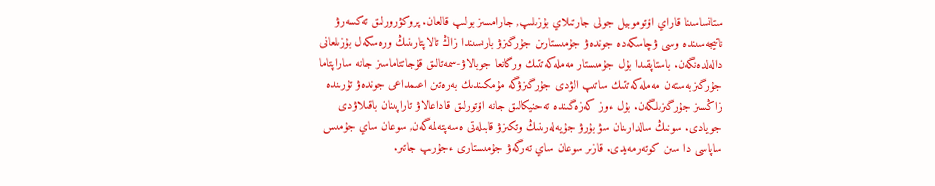ستانساسىنا قاراي اۆتوموبيل جولى جارتىلاي بۇزىلىپ, جارامسىز بولىپ قالعان. پروكۋرورلىق تەكسەرۋ ناتيجەسىندە وسى ۋچاسكەدە جوندەۋ جۇمىستارىن جۇرگىزۋ بارىسىندا زاڭ تالاپتارىنىڭ ورەسكەل بۇزىلعانى دالەلدەنگەن. باستاپقىدا بۇل جۇمىستار مەملەكەتتىك ورگانعا جوبالاۋ-سمەتالىق قۇجاتتاماسىز جانە ساراپتاما جۇرگىزبەستەن مەملەكەتتىك ساتىپ الۋدى جۇرگىزۋگە مۇمكىندىك بەرەتىن اعىمداعى جوندەۋ تۇرىندە زاڭسىز جۇرگىزىلگەن. بۇل ءوز كەزەگىندە تەحنيكالىق جانە اۆتورلىق قاداعالاۋ تاراپىنان باقىلاۋدى جويادى. سونىڭ سالدارىنان سۋ بۇرۋ جۇيەلەرىنىڭ وتكىزۋ قابىلەتى ەسەپتەلمەگەن, سوعان ساي جۇمىس ساپاسى دا سىن كوتەرمەيدى. قازىر سوعان ساي تەرگەۋ جۇمىستارى ءجۇرىپ جاتىر.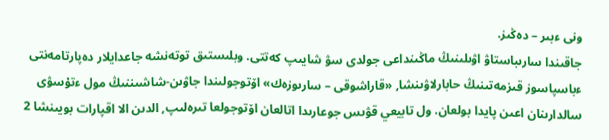ونى ءبىر – دەڭىز.
جاقىندا سارىباستاۋ اۋىلىنىڭ ماڭىنداعى جولدى سۋ شايىپ كەتتى. وبلىستىق توتەنشە جاعدايلار دەپارتامەنتى ءباسپاسوز قىزمەتىنىڭ حابارلاۋىنشا, «قاراشوقى – سارىوزەك» اۆتوجولىندا جاۋىن-شاشىننىڭ مول ءتۇسۋى سالدارىنان اعىن پايدا بولعان. ول تابيعي قۋىس جوعارىدا اتالعان اۆتوجولعا تىرەلىپ, الدىن الا اقپارات بويىنشا 2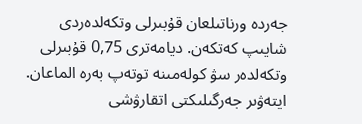جەردە ورناتىلعان قۇبىرلى وتكەلدەردى شايىپ كەتكەن. ديامەترى 0,75 قۇبىرلى وتكەلدەر سۋ كولەمىنە توتەپ بەرە الماعان. ايتەۋىر جەرگىلىكتى اتقارۋشى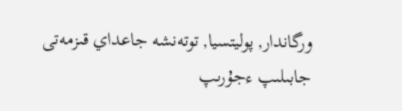ورگاندار, پوليتسيا, توتەنشە جاعداي قىزمەتى جابىلىپ ءجۇرىپ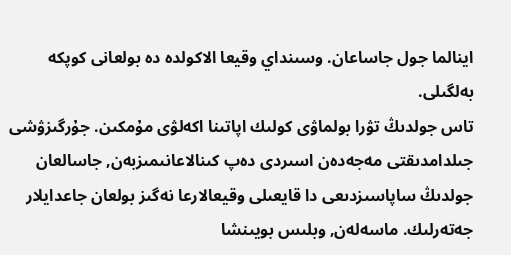اينالما جول جاساعان. وسىنداي وقيعا الاكولدە دە بولعانى كوپكە بەلگىلى.
تاس جولدىڭ تۋرا بولماۋى كولىك اپاتىنا اكەلۋى مۇمكىن. جۇرگىزۋشى جىلدامدىقتى مەجەدەن اسىردى دەپ كىنالاعانىمىزبەن, جاسالعان جولدىڭ ساپاسىزدىعى دا قايعىلى وقيعالارعا نەگىز بولعان جاعدايلار جەتەرلىك. ماسەلەن, وبلىس بويىنشا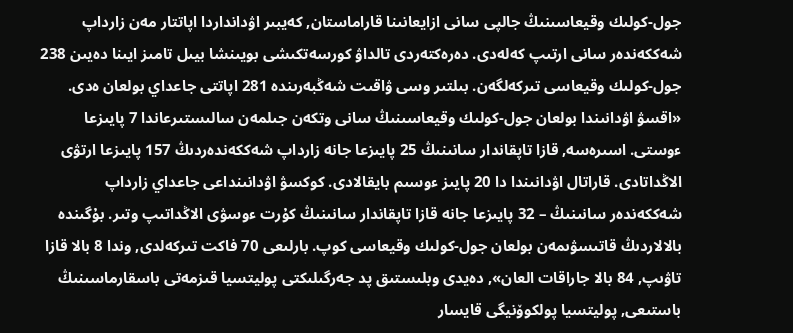جول-كولىك وقيعاسىنىڭ جالپى سانى ازايعانىنا قاراماستان, كەيبىر اۋدانداردا اپاتتار مەن زارداپ شەككەندەر سانى ارتىپ كەلەدى. دەرەكتەردى تالداۋ كورسەتكىشى بويىنشا بيىل تامىز ايىنا دەيىن 238 جول-كولىك وقيعاسى تىركەلگەن. بىلتىر وسى ۋاقىت شەڭبەرىندە 281 اپاتتى جاعداي بولعان ەدى.
«اقسۋ اۋدانىندا بولعان جول-كولىك وقيعاسىنىڭ سانى وتكەن جىلمەن سالىستىرعاندا 7 پايىزعا ءوستى. اسىرەسە, قازا تاپقاندار سانىنىڭ 25 پايىزعا جانە زارداپ شەككەندەردىڭ 157 پايىزعا ارتۋى الاڭداتادى. قاراتال اۋدانىندا دا 20 پايىز ءوسىم بايقالادى. كوكسۋ اۋدانىنداعى جاعداي زارداپ شەككەندەر سانىنىڭ – 32 پايىزعا جانە قازا تاپقاندار سانىنىڭ كۇرت ءوسۋى الاڭداتىپ وتىر. بۇگىندە بالالاردىڭ قاتىسۋىمەن بولعان جول-كولىك وقيعاسى كوپ. بارلىعى 70 فاكت تىركەلدى, وندا 8 بالا قازا تاۋىپ, 84 بالا جاراقات العان», دەيدى وبلىستىق پد جەرگىلىكتى پوليتسيا قىزمەتى باسقارماسىنىڭ باستىعى, پوليتسيا پولكوۆنيگى قايسار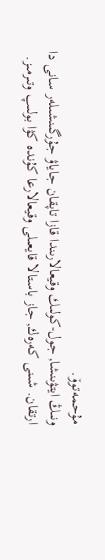مۇحمەتوۆ.
ونىڭ ايتۋىنشا, جول-كولىك وقيعالارىندا قازا تاپقان جاياۋ جۇرگىنشىلەر سانى دا ارتقان. شىنى كەرەك, جاز باستالا قايعىلى وقيعالارعا كۇندە كۋا بولىپ وتىرمىز.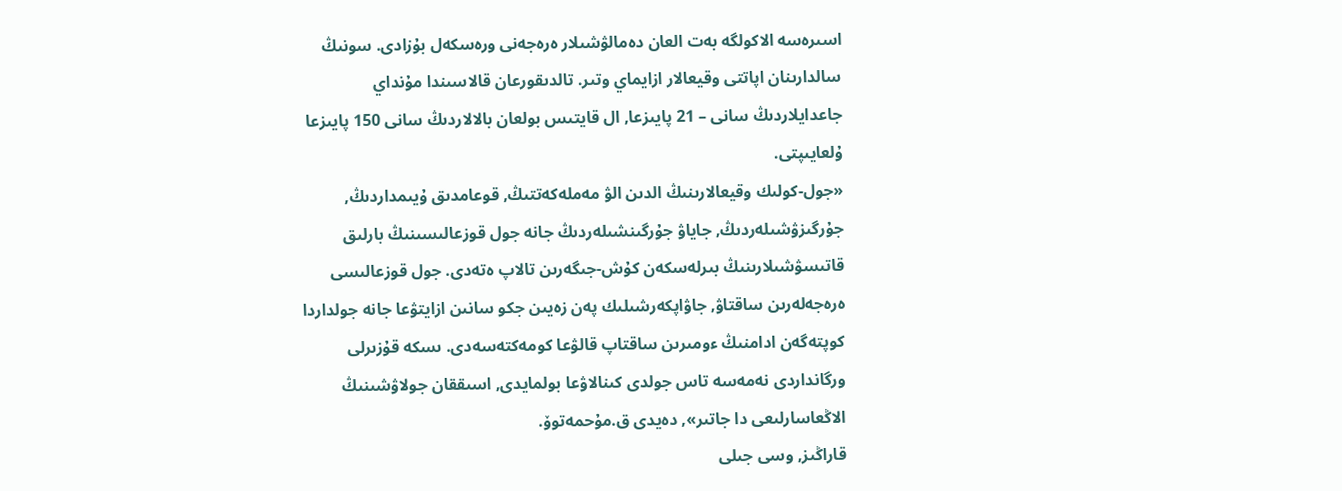اسىرەسە الاكولگە بەت العان دەمالۋشىلار ەرەجەنى ورەسكەل بۇزادى. سونىڭ سالدارىنان اپاتتى وقيعالار ازايماي وتىر. تالدىقورعان قالاسىندا مۇنداي جاعدايلاردىڭ سانى – 21 پايىزعا, ال قايتىس بولعان بالالاردىڭ سانى 150 پايىزعا ۇلعايىپتى.
«جول-كولىك وقيعالارىنىڭ الدىن الۋ مەملەكەتتىڭ, قوعامدىق ۇيىمداردىڭ, جۇرگىزۋشىلەردىڭ, جاياۋ جۇرگىنشىلەردىڭ جانە جول قوزعالىسىنىڭ بارلىق قاتىسۋشىلارىنىڭ بىرلەسكەن كۇش-جىگەرىن تالاپ ەتەدى. جول قوزعالىسى ەرەجەلەرىن ساقتاۋ, جاۋاپكەرشىلىك پەن زەيىن جكو سانىن ازايتۋعا جانە جولداردا كوپتەگەن ادامنىڭ ءومىرىن ساقتاپ قالۋعا كومەكتەسەدى. ىسكە قۇزىرلى ورگانداردى نەمەسە تاس جولدى كىنالاۋعا بولمايدى, اسىققان جولاۋشىنىڭ الاڭعاسارلىعى دا جاتىر», دەيدى ق.مۇحمەتوۆ.
قاراڭىز, وسى جىلى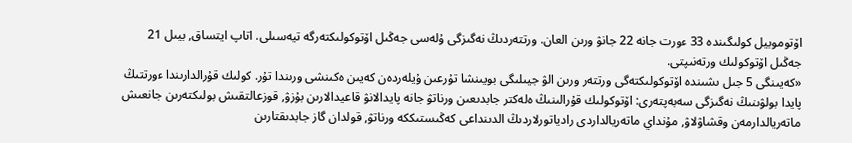اۆتوموبيل كولىگىندە 33 ءورت جانە 22 جانۋ ورىن العان. ورتتەردىڭ نەگىزگى ۇلەسى جەڭىل اۆتوكولىكتەرگە تيەسىلى. اتاپ ايتساق, بيىل 21 جەڭىل اۆتوكولىك ورتەنىپتى.
«كەيىنگى 5 جىل ىشىندە اۆتوكولىكتەگى ورتتەر ورىن الۋ جيىلىگى بويىنشا تۇرعىن ۇيلەردەن كەيىن ەكىنشى ورىندا تۇر. كولىك قۇرالدارىندا ءورتتىڭ پايدا بولۋىنىڭ نەگىزگى سەبەپتەرى: اۆتوكولىك قۇرالىنىڭ ەلەكتر جابدىعىن ورناتۋ جانە پايدالانۋ قاعيدالارىن بۇزۋ, قوزعالتقىش بولىكتەرىن جانعىش ماتەريالدارمەن وقشاۋلاۋ, مۇنداي ماتەريالداردى رادياتورلاردىڭ الدىنداعى كەڭىستىككە ورناتۋ, قولدان گاز جابدىقتارىن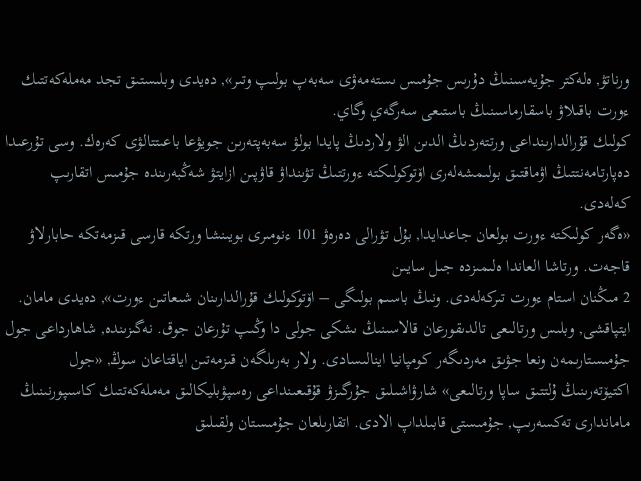ورناتۋ, ەلەكتر جۇيەسىنىڭ دۇرىس جۇمىس ىستەمەۋى سەبەپ بولىپ وتىر», دەيدى وبلىستىق تجد مەملەكەتتىك ءورت باقىلاۋ باسقارماسىنىڭ باستىعى سەرگەي وگاي.
كولىك قۇرالدارىنداعى ورتتەردىڭ الدىن الۋ ولاردىڭ پايدا بولۋ سەبەپتەرىن جويۋعا باعىتتالۋى كەرەك. وسى تۇرعىدا دەپارتامەنتتىڭ اۋماقتىق بولىمشەلەرى اۆتوكولىكتە ءورتتىڭ تۋىنداۋ قاۋپىن ازايتۋ شەڭبەرىندە جۇمىس اتقارىپ كەلەدى.
«ەگەر كولىكتە ءورت بولعان جاعدايدا, بۇل تۋرالى دەرەۋ 101 ءنومىرى بويىنشا ورتكە قارسى قىزمەتكە حابارلاۋ قاجەت. ورتاشا العاندا ەلىمىزدە جىل سايىن
2 مىڭنان استام ءورت تىركەلەدى. ونىڭ باسىم بولىگى – اۆتوكولىك قۇرالدارىنان شىعاتىن ءورت», دەيدى مامان.
ايتپاقشى, وبلىس ورتالىعى تالدىقورعان قالاسىنىڭ ىشكى جولى دا وڭىپ تۇرعان جوق. نەگىزىندە, شاھارداعى جول جۇمىستارىمەن ونعا جۋىق مەردىگەر كومپانيا اينالىسادى. ولار بەرىلگەن قىزمەتىن اياقتاعان سوڭ, «جول اكتيۆتەرىنىڭ ۇلتتىق ساپا ورتالىعى» شارۋاشىلىق جۇرگىزۋ قۇقىعىنداعى رەسپۋبليكالىق مەملەكەتتىك كاسىپورنىنىڭ ماماندارى تەكسەرىپ, جۇمىستى قابىلداپ الادى. اتقارىلعان جۇمىستان ولقىلىق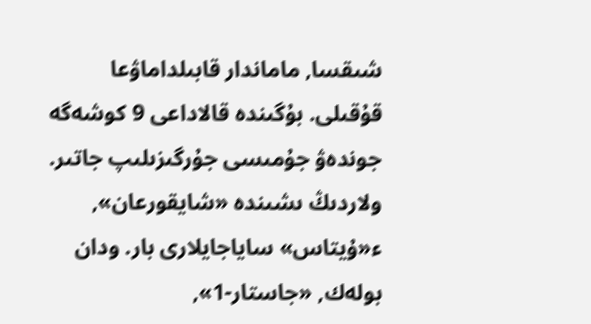شىقسا, ماماندار قابىلداماۋعا قۇقىلى. بۇگىندە قالاداعى 9 كوشەگە جوندەۋ جۇمىسى جۇرگىزىلىپ جاتىر. ولاردىڭ ىشىندە «شايقورعان», ء«ۇيتاس» ساياجايلارى بار. ودان بولەك, «جاستار-1»,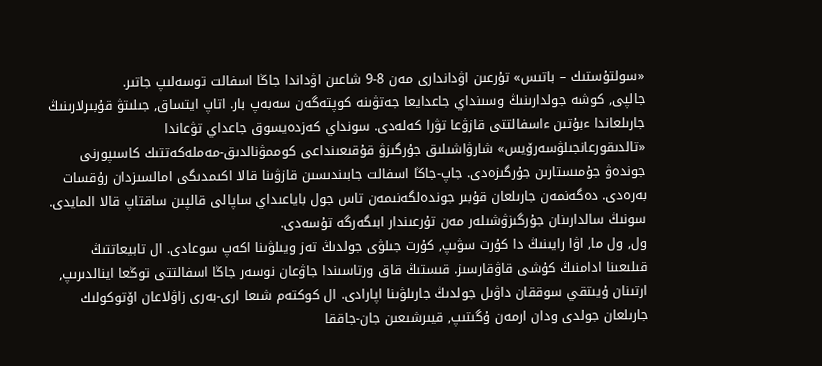«سولتۇستىك – باتىس» تۇرعىن اۋداندارى مەن 8-9 شاعىن اۋداندا جاڭا اسفالت توسەلىپ جاتىر.
جالپى, كوشە جولدارىنىڭ وسىنداي جاعدايعا جەتۋىنە كوپتەگەن سەبەپ بار. اتاپ ايتساق, جىلىتۋ قۇبىرلارىنىڭ جارىلعاندا ءبۇتىن ءاسفالتتى قازۋعا تۋرا كەلەدى. سونداي كەزدەيسوق جاعداي تۋعاندا «تالدىقورعانجىلۋسەرۆيس» شارۋاشىلىق جۇرگىزۋ قۇقىعىنداعى كوممۋنالدىق-مەملەكەتتىك كاسىپورنى جوندەۋ جۇمىستارىن جۇرگىزەدى. جاپ-جاڭا اسفالت جابىندىسىن قازۋىنا قالا اكىمدىگى امالسىزدان رۇقسات بەرەدى. دەگەنمەن جارىلعان قۇبىر جوندەلگەنىمەن تاس جول باياعىداي ساپالى قالپىن ساقتاپ قالا المايدى. سونىڭ سالدارىنان جۇرگىزۋشىلەر مەن تۇرعىندار ابىگەرگە تۇسەدى.
ول, ول ما, اۋا رايىنىڭ دا كۇرت سۋىپ, كۇرت جىلۋى جولدىڭ تەز ويىلۋىنا اكەپ سوعادى. ال تابيعاتتىڭ قىلىعىنا ادامنىڭ كۇشى قاۋقارسىز. قىستىڭ قاق ورتاسىندا جاۋعان نوسەر جاڭا اسفالتتى توڭعا اينالدىرىپ, ارتىنان ۇيىتقي سوققان داۋىل جولدىڭ جارىلۋىنا اپارادى. ال كوكتەم شىعا ارى-بەرى زاۋلاعان اۆتوكولىك جارىلعان جولدى ودان ارمەن ۇگىتىپ, قيىرشىعىن جان-جاققا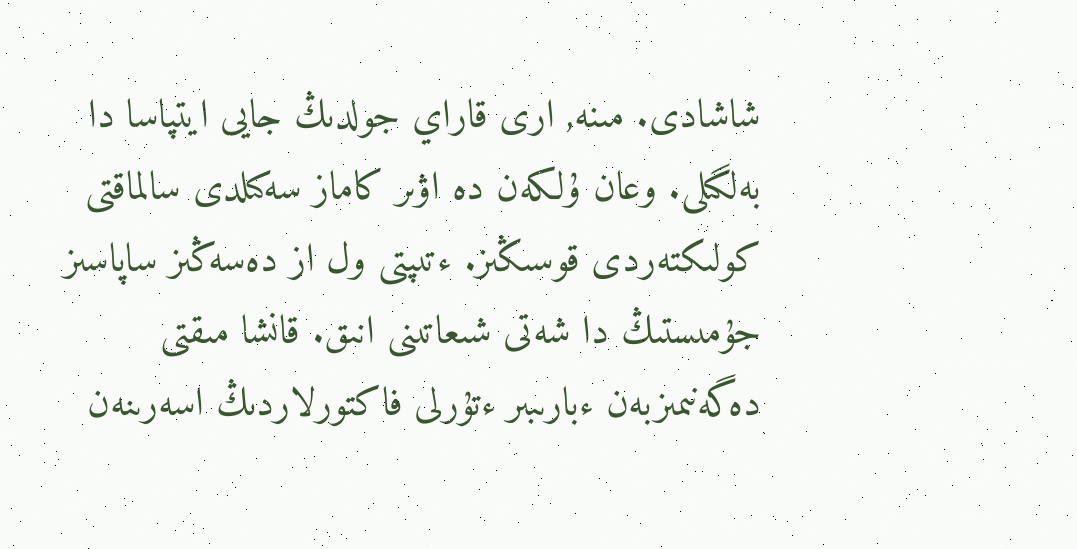شاشادى. مىنە, ارى قاراي جولدىڭ جايى ايتپاسا دا بەلگىلى. وعان ۇلكەن دە اۋىر كاماز سەكىلدى سالماقتى كولىكتەردى قوسىڭىز. ءتىپتى ول از دەسەڭىز ساپاسىز جۇمىستىڭ دا شەتى شىعاتىنى انىق. قانشا مىقتى دەگەنىمىزبەن ءبارىبىر ءتۇرلى فاكتورلاردىڭ اسەرىنەن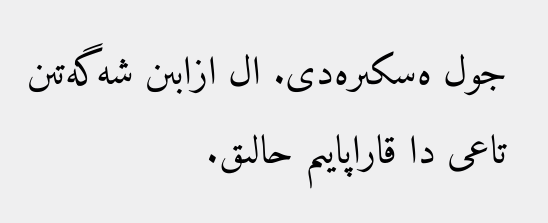جول ەسكىرەدى. ال ازابىن شەگەتىن تاعى دا قاراپايىم حالىق.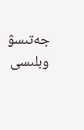جەتىسۋ وبلىسى